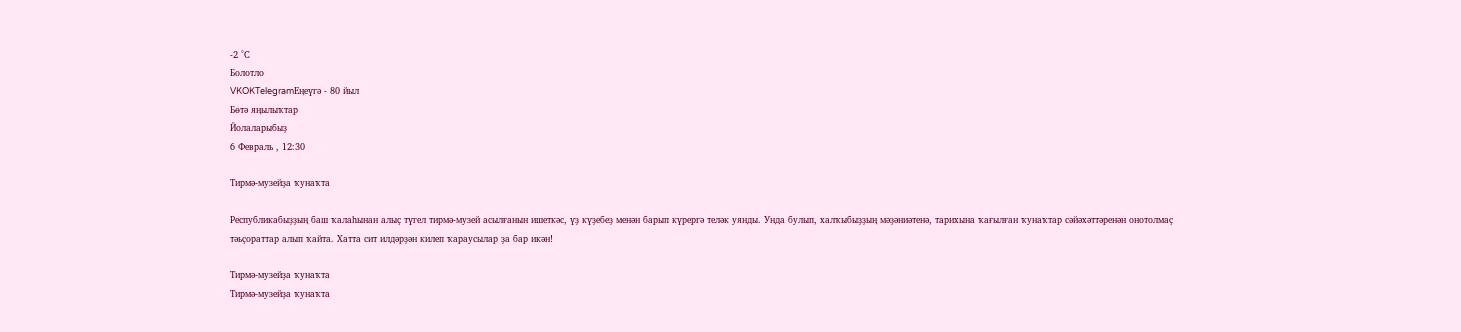-2 °С
Болотло
VKOKTelegramЕңеүгә - 80 йыл
Бөтә яңылыҡтар
Йолаларыбыҙ
6 Февраль , 12:30

Тирмә-музейҙа ҡунаҡта

Республикабыҙҙың баш ҡалаһынан алыҫ түгел тирмә-музей асылғанын ишеткәс, үҙ күҙебеҙ менән барып күрергә теләк уянды. Унда булып, халҡыбыҙҙың мәҙәниәтенә, тарихына ҡағылған ҡунаҡтар сәйәхәттәренән онотолмаҫ тәьҫораттар алып ҡайта. Хатта сит илдәрҙән килеп ҡараусылар ҙа бар икән!

Тирмә-музейҙа ҡунаҡта
Тирмә-музейҙа ҡунаҡта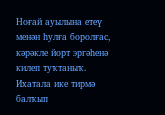Ноғай ауылына етеү менән һулға боролғас, кәрәкле йорт эргәһенә килеп туҡтаныҡ. Ихатала ике тирмә балҡып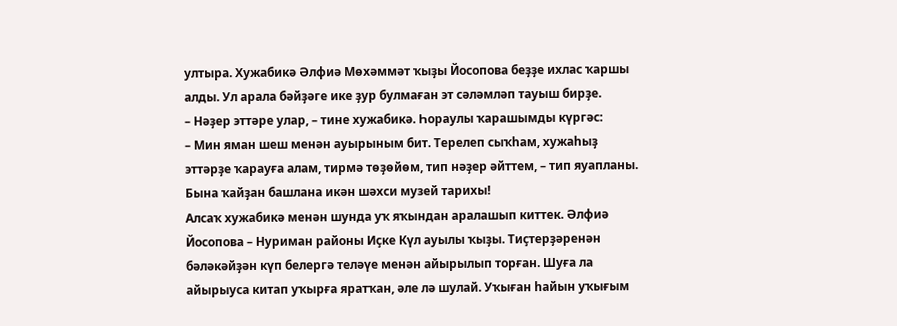ултыра. Хужабикә Әлфиә Мөхәммәт ҡыҙы Йосопова беҙҙе ихлас ҡаршы алды. Ул арала бәйҙәге ике ҙур булмаған эт сәләмләп тауыш бирҙе.
– Нәҙер эттәре улар, – тине хужабикә. Һораулы ҡарашымды күргәс:
– Мин яман шеш менән ауырыным бит. Терелеп сыҡһам, хужаһыҙ эттәрҙе ҡарауға алам, тирмә төҙөйөм, тип нәҙер әйттем, – тип яуапланы. Бына ҡайҙан башлана икән шәхси музей тарихы!
Алсаҡ хужабикә менән шунда уҡ яҡындан аралашып киттек. Әлфиә Йосопова – Нуриман районы Иҫке Күл ауылы ҡыҙы. Тиҫтерҙәренән бәләкәйҙән күп белергә теләүе менән айырылып торған. Шуға ла айырыуса китап уҡырға яратҡан, әле лә шулай. Уҡыған һайын уҡығым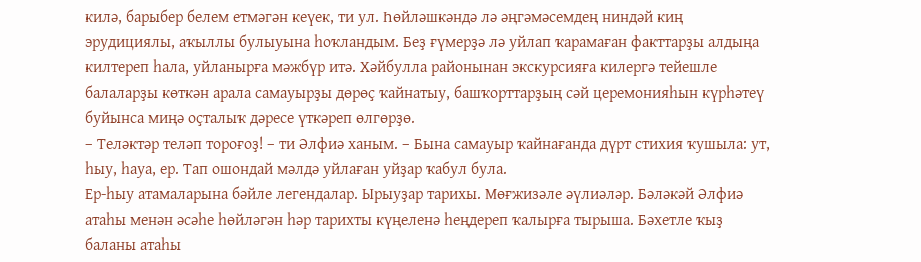килә, барыбер белем етмәгән кеүек, ти ул. Һөйләшкәндә лә әңгәмәсемдең ниндәй киң эрудициялы, аҡыллы булыуына һоҡландым. Беҙ ғүмерҙә лә уйлап ҡарамаған факттарҙы алдыңа килтереп һала, уйланырға мәжбүр итә. Хәйбулла районынан экскурсияға килергә тейешле балаларҙы көткән арала самауырҙы дөрөҫ ҡайнатыу, башҡорттарҙың сәй церемонияһын күрһәтеү буйынса миңә оҫталыҡ дәресе үткәреп өлгөрҙө.
– Теләктәр теләп тороғоҙ! – ти Әлфиә ханым. – Бына самауыр ҡайнағанда дүрт стихия ҡушыла: ут, һыу, һауа, ер. Тап ошондай мәлдә уйлаған уйҙар ҡабул була.
Ер-һыу атамаларына бәйле легендалар. Ырыуҙар тарихы. Мөғжизәле әүлиәләр. Бәләкәй Әлфиә атаһы менән әсәһе һөйләгән һәр тарихты күңеленә һеңдереп ҡалырға тырыша. Бәхетле ҡыҙ баланы атаһы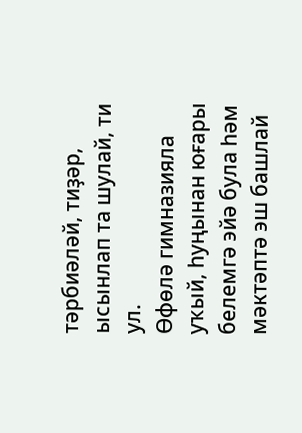тәрбиәләй, тиҙәр, ысынлап та шулай, ти ул.
Өфөлә гимназияла уҡый, һуңынан юғары белемгә эйә була һәм мәктәптә эш башлай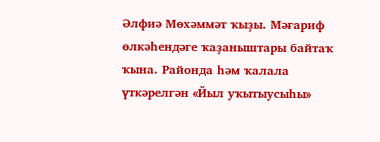Әлфиә Мөхәммәт ҡыҙы. Мәғариф өлкәһендәге ҡаҙаныштары байтаҡ ҡына. Районда һәм ҡалала үткәрелгән «Йыл уҡытыусыһы»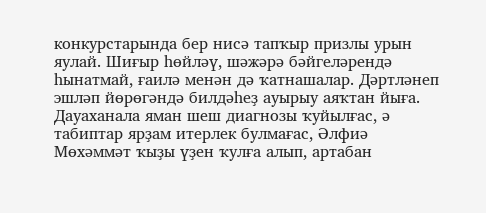конкурстарында бер нисә тапҡыр призлы урын яулай. Шиғыр һөйләү, шәжәрә бәйгеләрендә һынатмай, ғаилә менән дә ҡатнашалар. Дәртләнеп эшләп йөрөгәндә билдәһеҙ ауырыу аяҡтан йыға. Дауаханала яман шеш диагнозы ҡуйылғас, ә табиптар ярҙам итерлек булмағас, Әлфиә Мөхәммәт ҡыҙы үҙен ҡулға алып, артабан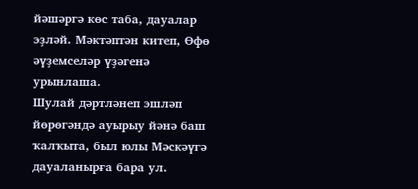йәшәргә көс таба, дауалар эҙләй. Мәктәптән китеп, Өфө әүҙемселәр үҙәгенә урынлаша.
Шулай дәртләнеп эшләп йөрөгәндә ауырыу йәнә баш ҡалҡыта, был юлы Мәскәүгә дауаланырға бара ул.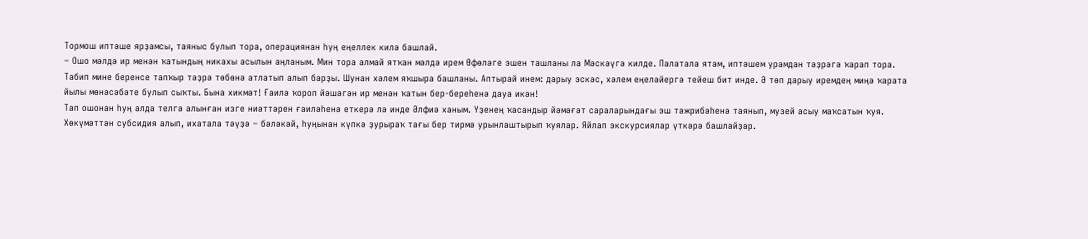Тормош иптәше ярҙамсы, таяныс булып тора, операциянан һуң еңеллек килә башлай.
– Ошо мәлдә ир менән ҡатындың никахы асылын аңланым. Мин тора алмай ятҡан мәлдә ирем Өфөләге эшен ташланы ла Мәскәүгә килде. Палатала ятам, иптәшем урамдан тәҙрәгә ҡарап тора. Табип мине беренсе тапҡыр тәҙрә төбөнә атлатып алып барҙы. Шунан хәлем яҡшыра башланы. Аптырай инем: дарыу эскәс, хәлем еңеләйергә тейеш бит инде. Ә төп дарыу иремдең миңә ҡарата йылы мөнәсәбәте булып сыҡты. Бына хикмәт! Ғаилә ҡороп йәшәгән ир менән ҡатын бер-береһенә дауа икән!
Тап ошонан һуң алда телгә алынған изге ниәттәрен ғаиләһенә еткерә лә инде Әлфиә ханым. Үҙенең ҡасандыр йәмәғәт сараларындағы эш тәжрибәһенә таянып, музей асыу маҡсатын ҡуя.
Хөкүмәттән субсидия алып, ихатала тәүҙә – бәләкәй, һуңынан күпкә ҙурыраҡ тағы бер тирмә урынлаштырып ҡуялар. Яйлап экскурсиялар үткәрә башлайҙар.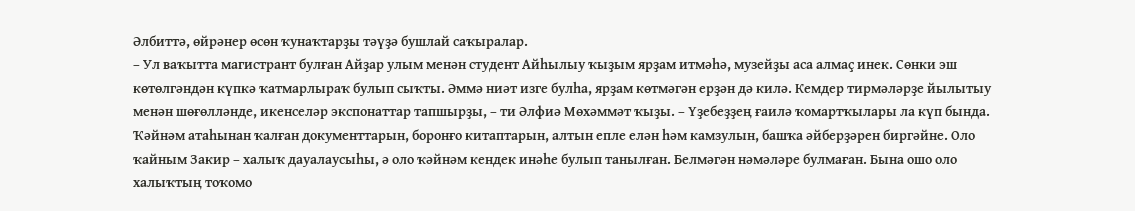Әлбиттә, өйрәнер өсөн ҡунаҡтарҙы тәүҙә бушлай саҡыралар.
– Ул ваҡытта магистрант булған Айҙар улым менән студент Айһылыу ҡыҙым ярҙам итмәһә, музейҙы аса алмаҫ инек. Сөнки эш көтөлгәндән күпкә ҡатмарлыраҡ булып сыҡты. Әммә ниәт изге булһа, ярҙам көтмәгән ерҙән дә килә. Кемдер тирмәләрҙе йылытыу менән шөғөлләнде, икенселәр экспонаттар тапшырҙы, – ти Әлфиә Мөхәммәт ҡыҙы. – Үҙебеҙҙең ғаилә ҡомартҡылары ла күп бында. Ҡәйнәм атаһынан ҡалған документтарын, боронғо китаптарын, алтын епле елән һәм камзулын, башҡа әйберҙәрен биргәйне. Оло ҡайным Закир – халыҡ дауалаусыһы, ә оло ҡәйнәм кендек инәһе булып танылған. Белмәгән нәмәләре булмаған. Бына ошо оло халыҡтың тоҡомо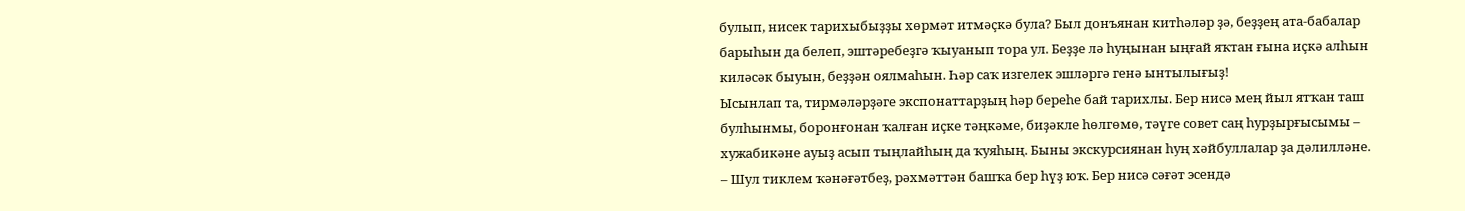булып, нисек тарихыбыҙҙы хөрмәт итмәҫкә була? Был донъянан китһәләр ҙә, беҙҙең ата-бабалар барыһын да белеп, эштәребеҙгә ҡыуанып тора ул. Беҙҙе лә һуңынан ыңғай яҡтан ғына иҫкә алһын киләсәк быуын, беҙҙән оялмаһын. Һәр саҡ изгелек эшләргә генә ынтылығыҙ!
Ысынлап та, тирмәләрҙәге экспонаттарҙың һәр береһе бай тарихлы. Бер нисә мең йыл ятҡан таш булһынмы, боронғонан ҡалған иҫке тәңкәме, биҙәкле һөлгөмө, тәүге совет саң һурҙырғысымы – хужабикәне ауыҙ асып тыңлайһың да ҡуяһың. Быны экскурсиянан һуң хәйбуллалар ҙа дәлилләне.
– Шул тиклем ҡәнәғәтбеҙ, рәхмәттән башҡа бер һүҙ юҡ. Бер нисә сәғәт эсендә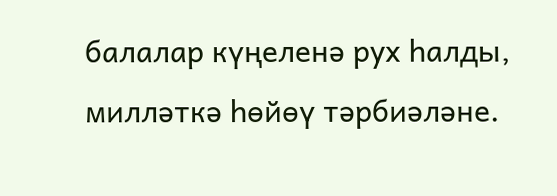балалар күңеленә рух һалды, милләткә һөйөү тәрбиәләне.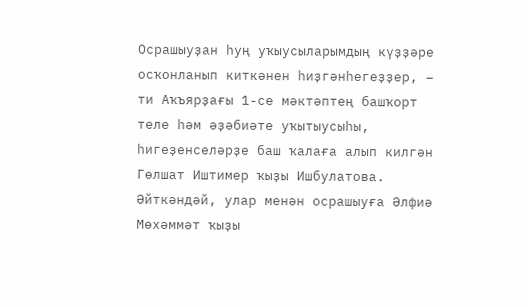Осрашыуҙан һуң уҡыусыларымдың күҙҙәре осҡонланып киткәнен һиҙгәнһегеҙҙер, – ти Аҡъярҙағы 1-се мәктәптең башҡорт теле һәм әҙәбиәте уҡытыусыһы, һигеҙенселәрҙе баш ҡалаға алып килгән Гөлшат Иштимер ҡыҙы Ишбулатова. Әйткәндәй, улар менән осрашыуға Әлфиә Мөхәммәт ҡыҙы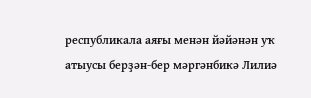республикала аяғы менән йәйәнән уҡ атыусы берҙән-бер мәргәнбикә Лилиә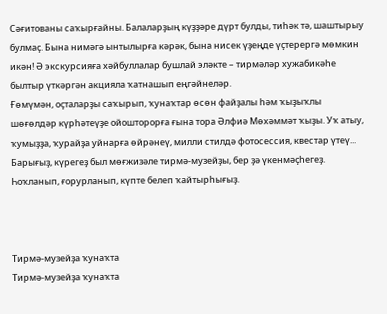Сәғитованы саҡырғайны. Балаларҙың күҙҙәре дүрт булды, тиһәк тә, шаштырыу булмаҫ. Бына нимәгә ынтылырға кәрәк, бына нисек үҙеңде үҫтерергә мөмкин икән! Ә экскурсияға хәйбуллалар бушлай эләкте – тирмәләр хужабикәһе былтыр үткәргән акцияла ҡатнашып еңгәйнеләр.
Ғөмүмән, оҫталарҙы саҡырып, ҡунаҡтар өсөн файҙалы һәм ҡыҙыҡлы шөғөлдәр күрһәтеүҙе ойошторорға ғына тора Әлфиә Мөхәммәт ҡыҙы. Уҡ атыу, ҡумыҙҙа, ҡурайҙа уйнарға өйрәнеү, милли стилдә фотосессия, квестар үтеү... Барығыҙ, күрегеҙ был мөғжизәле тирмә-музейҙы, бер ҙә үкенмәҫһегеҙ. Һоҡланып, ғорурланып, күпте белеп ҡайтырһығыҙ.



Тирмә-музейҙа ҡунаҡта
Тирмә-музейҙа ҡунаҡта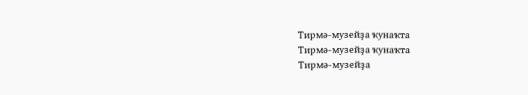Тирмә-музейҙа ҡунаҡта
Тирмә-музейҙа ҡунаҡта
Тирмә-музейҙа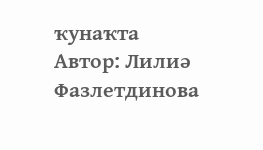ҡунаҡта
Автор: Лилиә Фазлетдинова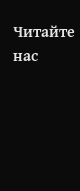Читайте нас